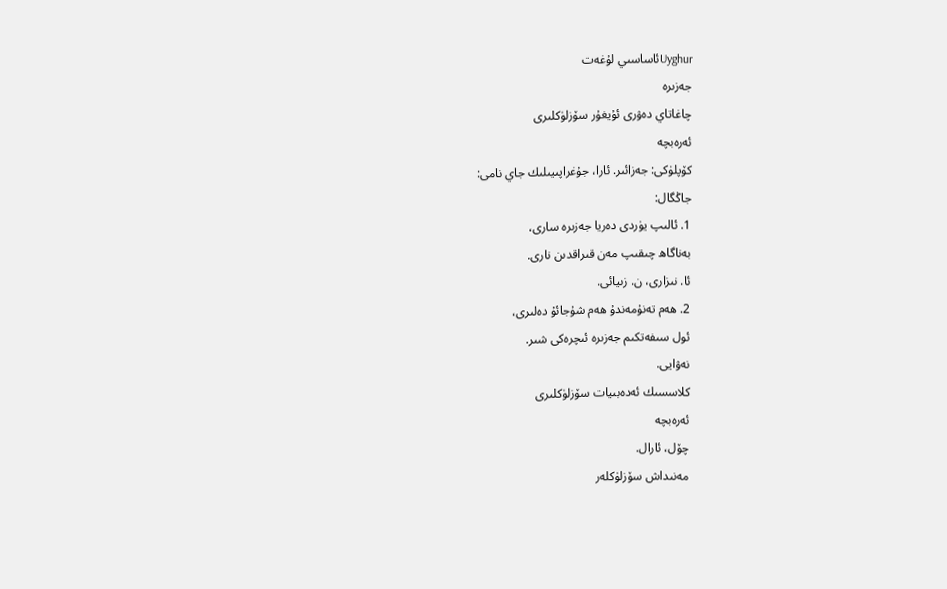Uyghurئاساسىي لۇغەت
جەزىرە
چاغاتاي دەۋرى ئۇيغۇر سۆزلۈكلىرى
ئەرەبچە
كۆپلۈكى: جەزائىر. ئارا، جۇغراپىيىلىك جاي نامى:
جاڭگال:
1. ئالىپ يۈردى دەريا جەزىرە سارى،
بەناگاھ چىقىپ مەن قىراقدىن نارى.
ئا. نىزارى، ن. زىيائى.
2. ھەم تەنۇمەندۇ ھەم شۇجائۇ دەلىرى،
ئول سىفەتكىم جەزىرە ئىچرەكى شىر.
نەۋايى.
كلاسسىك ئەدەبىيات سۆزلۈكلىرى
ئەرەبچە
چۆل، ئارال.
مەنىداش سۆزلۈكلەر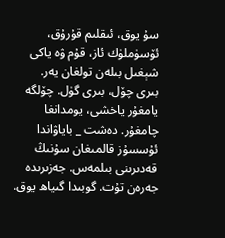سۇ يوق، ئىقلىم قۇرۇق، ئۆسۈملۈك ئاز، قۇم ۋە ياكى شېغىل بىلەن تولغان يەر.
بىرى چۆل، بىرى گۈل. چۆلگە يامغۇر ياخشى، يومدانغا چامغۇر. دەشت _ باياۋاندا ئۇسسۇز قالمىغان سۇنىڭ قەدىرىنى بىلمەس. جەزىرىدە جەرەن تۇت. گوبىدا گىياھ يوق.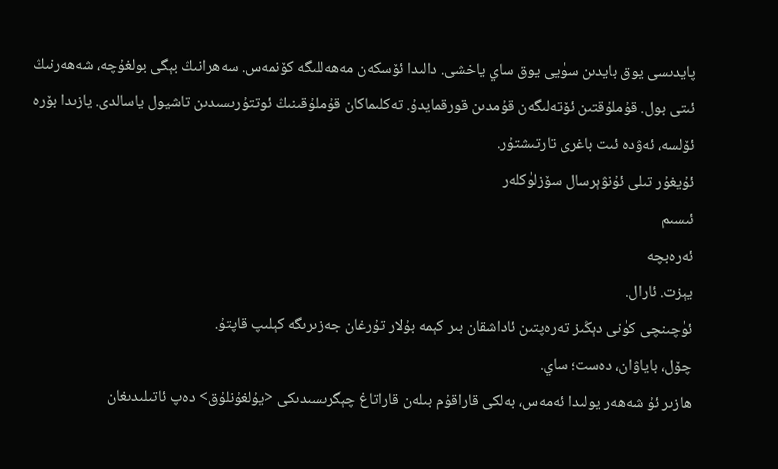پايدىسى يوق بايدىن سۈيى يوق ساي ياخشى. دالىدا ئۆسكەن مەھەللىگە كۆنمەس. سەھرانىڭ بېگى بولغۇچە، شەھەرنىڭ ئىتى بول. قۇملۇقتىن ئۆتەلىگەن قۇمدىن قورقمايدۇ. تەكلىماكان قۇملۇقىنىڭ ئوتتۇرىسىدىن تاشيول ياسالدى. يازىدا بۆرە ئۆلسە، ئەۋدە ئىت باغرى تارتىشتۇر.
ئۇيغۇر تىلى ئۇنۋېرسال سۆزلۈكلەر
ئىسىم
ئەرەبچە
يېزت. ئارال.
ئۈچىنچى كۈنى دېڭىز تەرەپتىن ئاداشقان بىر كېمە بۇلار تۇرغان جەزىرىگە كېلىپ قاپتۇ.
چۆل، باياۋان، دەست؛ ساي.
ھازىر ئۇ شەھەر يولىدا ئەمەس، بەلكى قاراقۇم بىلەن قاراتاغ چېگرىسىدىكى <يۇلغۇنلۇق> دەپ ئاتىلىدىغان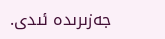جەزىرىدە ئىدى.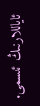ئاياللارنىڭ ئىسمى.